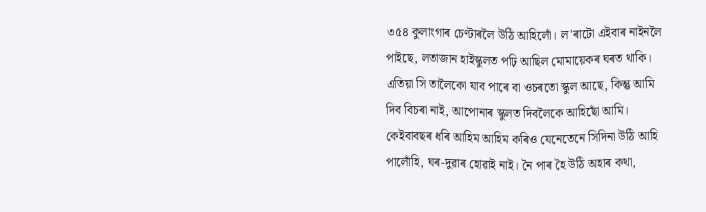৩৫৪ কুলাংগাৰ চেণ্টাৰলৈ উঠি আহিলোঁ। ল'ৰাটো এইবাৰ নাইনলৈ পাইছে, লতাজান হাইস্কুলত পঢ়ি আছিল মোমায়েকৰ ঘৰত থাকি। এতিয়া সি তালৈকো যাব পাৰে বা ওচৰতো স্কুল আছে, কিন্তু আমি দিব বিচৰা নাই, আপোনাৰ স্কুলত দিবলৈকে আহিছোঁ আমি। কেইবাবছৰ ধৰি আহিম আহিম কৰিও যেনেতেনে সিদিনা উঠি আহি পালোঁহি, ঘৰ-দুৱাৰ হোৱাই নাই। নৈ পাৰ হৈ উঠি অহাৰ কথা,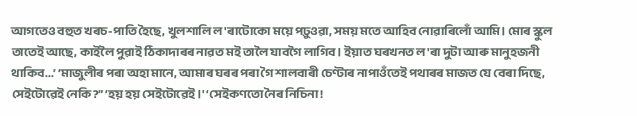আগতেও বহুত খৰচ-পাতি হৈছে, খুলশালি ল'ৰাটোকো ময়ে পঢ়ুওৱা, সময় মতে আহিব নোৱাৰিলোঁ আমি। মোৰ স্কুল তাতেই আছে, কাইলৈ পুৱাই ঠিকাদাৰৰ নাৱত মই তালৈ যাবগৈ লাগিব। ইয়াত ঘৰখনত ল'ৰা দুটা আৰু মানুহজনী থাকিব...’ ‘মাজুলীৰ পৰা অহা মানে, আমাৰ ঘৰৰ পৰা গৈ শালবাৰী চেণ্টাৰ নাপাওঁতেই পথাৰৰ মাজত যে বেৰা দিছে, সেইটোৱেই নেকি?” ‘হয় হয় সেইটোৱেই।' ‘সেইকণতো নৈৰ নিচিনা!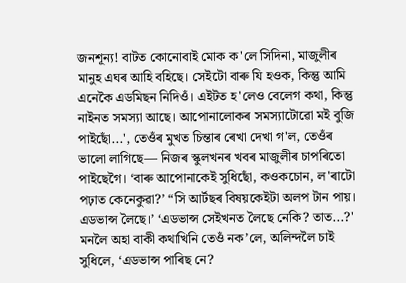জনশূন্য! বাটত কোনোবাই মোক ক'লে সিদিনা, মাজুলীৰ মানুহ এঘৰ আহি বহিছে। সেইটো বাৰু যি হওক, কিন্তু আমি এনেকৈ এডমিছন নিদিওঁ। এইটত হ'লেও বেলেগ কথা, কিন্তু নাইনত সমস্যা আছে। আপোনালোকৰ সমস্যাটোৱো মই বুজি পাইছোঁ...', তেওঁৰ মুখত চিন্তাৰ ৰেখা দেখা গ'ল, তেওঁৰ ভালো লাগিছে— নিজৰ স্কুলখনৰ খবৰ মাজুলীৰ চাপৰিতো পাইছেগৈ। ‘বাৰু আপোনাকেই সুধিছোঁ, কওকচোন, ল'ৰাটো পঢ়াত কেনেকুৱা?’ “সি আৰ্টছৰ বিষয়কেইটা অলপ টান পায়। এডভান্স লৈছে।’ ‘এডভান্স সেইখনত লৈছে নেকি? তাত...?' মনলৈ অহা বাকী কথাখিনি তেওঁ নক’লে, অলিন্দলৈ চাই সুধিলে, ‘এডভান্স পাৰিছ নে?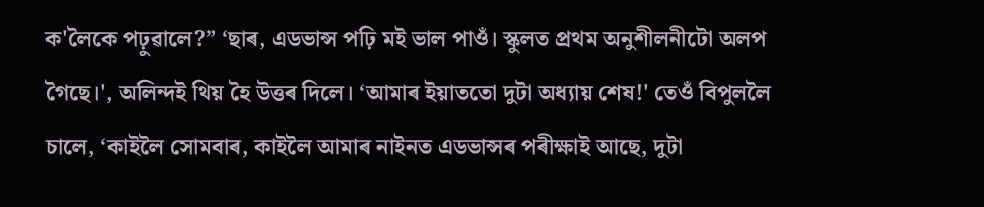ক'লৈকে পঢ়ুৱালে?” ‘ছাৰ, এডভান্স পঢ়ি মই ভাল পাওঁ। স্কুলত প্ৰথম অনুশীলনীটো অলপ গৈছে।', অলিন্দই থিয় হৈ উত্তৰ দিলে। ‘আমাৰ ইয়াততো দুটা অধ্যায় শেষ!' তেওঁ বিপুললৈ চালে, ‘কাইলৈ সোমবাৰ, কাইলৈ আমাৰ নাইনত এডভান্সৰ পৰীক্ষাই আছে, দুটা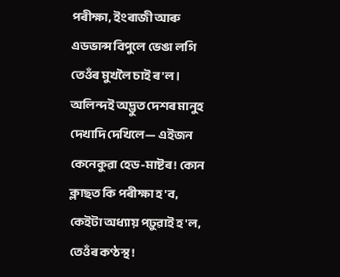পৰীক্ষা, ইংৰাজী আৰু এডভান্স বিপুলে ভেঙা লগি তেওঁৰ মুখলৈ চাই ৰ'ল। অলিন্দই অদ্ভুত দেশৰ মানুহ দেখাদি দেখিলে— এইজন কেনেকুৱা হেড-মাষ্টৰ! কোন ক্লাছত কি পৰীক্ষা হ'ব, কেইটা অধ্যায় পঢ়ুৱাই হ'ল, তেওঁৰ কণ্ঠস্থ!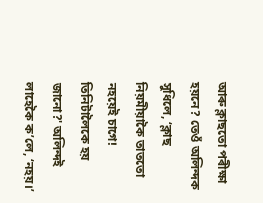আৰু ক্লাছতো পৰীক্ষা হয়নে? তেওঁ অলিন্দক সুধিলে, ‘ক্লাছ নিয়মীয়াকৈ তাততো নহয়েই চাগে! তিনিটালৈকে হয় জানো?' অলিন্দই লাহেকৈ ক’লে, ‘নহয়।’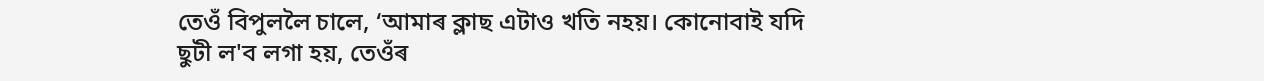তেওঁ বিপুললৈ চালে, ‘আমাৰ ক্লাছ এটাও খতি নহয়। কোনোবাই যদি ছুটী ল'ব লগা হয়, তেওঁৰ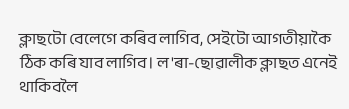ক্লাছটো বেলেগে কৰিব লাগিব, সেইটো আগতীয়াকৈ ঠিক কৰি যাব লাগিব। ল'ৰা-ছোৱালীক ক্লাছত এনেই থাকিবলৈ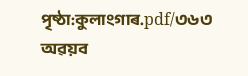পৃষ্ঠা:কুলাংগাৰ.pdf/৩৬৩
অৱয়ব